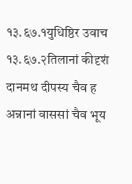१३.६७.१युधिष्ठिर उवाच
१३.६७.२तिलानां कीदृशं दानमथ दीपस्य चैव ह
अन्नानां वाससां चैव भूय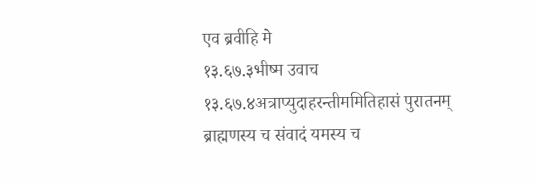एव ब्रवीहि मे
१३.६७.३भीष्म उवाच
१३.६७.४अत्राप्युदाहरन्तीममितिहासं पुरातनम्
ब्राह्मणस्य च संवादं यमस्य च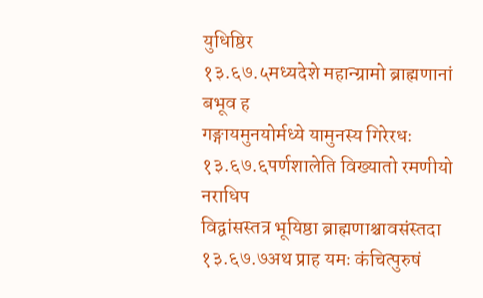युधिष्ठिर
१३.६७.५मध्यदेशे महान्ग्रामो ब्राह्मणानां बभूव ह
गङ्गायमुनयोर्मध्ये यामुनस्य गिरेरधः
१३.६७.६पर्णशालेति विख्यातो रमणीयो नराधिप
विद्वांसस्तत्र भूयिष्ठा ब्राह्मणाश्चावसंस्तदा
१३.६७.७अथ प्राह यमः कंचित्पुरुषं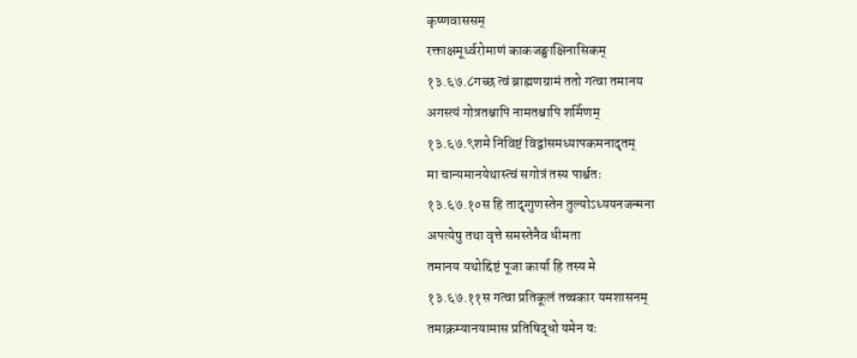कृष्णवाससम्
रक्ताक्षमूर्ध्वरोमाणं काकजङ्घाक्षिनासिकम्
१३.६७.८गच्छ त्वं ब्राह्मणग्रामं ततो गत्वा तमानय
अगस्त्यं गोत्रतश्चापि नामतश्चापि शर्मिणम्
१३.६७.९शमे निविष्टं विद्वांसमध्यापकमनादृतम्
मा चान्यमानयेथास्त्वं सगोत्रं तस्य पार्श्वतः
१३.६७.१०स हि तादृग्गुणस्तेन तुल्योऽध्ययनजन्मना
अपत्येषु तथा वृत्ते समस्तेनैव धीमता
तमानय यथोद्दिष्टं पूजा कार्या हि तस्य मे
१३.६७.११स गत्वा प्रतिकूलं तच्चकार यमशासनम्
तमाक्रम्यानयामास प्रतिषिद्धो यमेन यः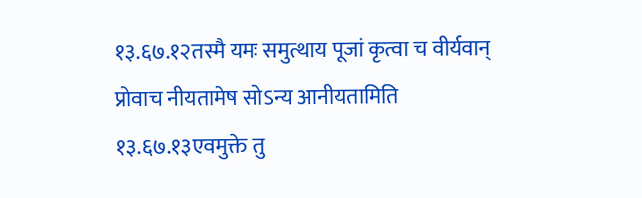१३.६७.१२तस्मै यमः समुत्थाय पूजां कृत्वा च वीर्यवान्
प्रोवाच नीयतामेष सोऽन्य आनीयतामिति
१३.६७.१३एवमुक्ते तु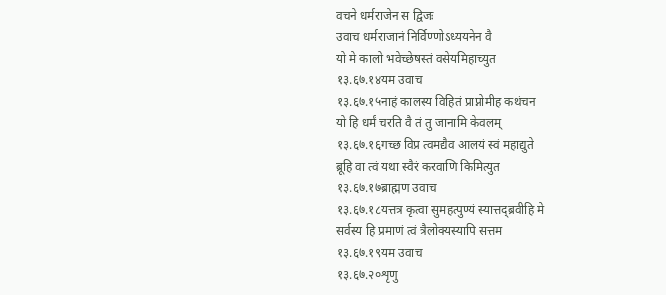वचने धर्मराजेन स द्विजः
उवाच धर्मराजानं निर्विण्णोऽध्ययनेन वै
यो मे कालो भवेच्छेषस्तं वसेयमिहाच्युत
१३.६७.१४यम उवाच
१३.६७.१५नाहं कालस्य विहितं प्राप्नोमीह कथंचन
यो हि धर्मं चरति वै तं तु जानामि केवलम्
१३.६७.१६गच्छ विप्र त्वमद्यैव आलयं स्वं महाद्युते
ब्रूहि वा त्वं यथा स्वैरं करवाणि किमित्युत
१३.६७.१७ब्राह्मण उवाच
१३.६७.१८यत्तत्र कृत्वा सुमहत्पुण्यं स्यात्तद्ब्रवीहि मे
सर्वस्य हि प्रमाणं त्वं त्रैलोक्यस्यापि सत्तम
१३.६७.१९यम उवाच
१३.६७.२०शृणु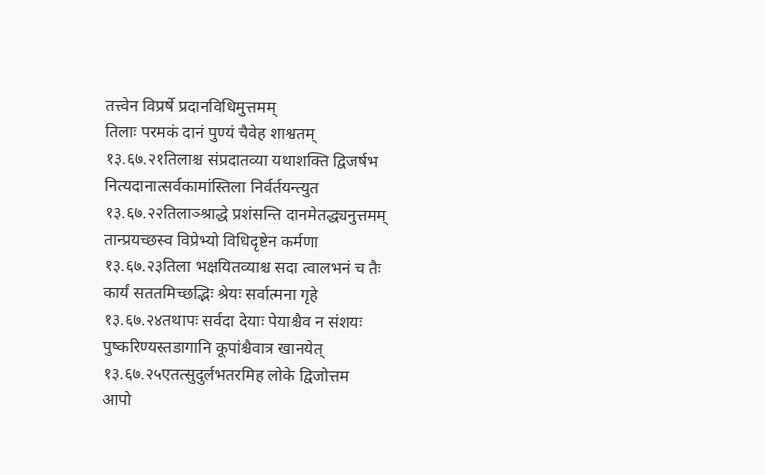तत्त्वेन विप्रर्षे प्रदानविधिमुत्तमम्
तिलाः परमकं दानं पुण्यं चैवेह शाश्वतम्
१३.६७.२१तिलाश्च संप्रदातव्या यथाशक्ति द्विजर्षभ
नित्यदानात्सर्वकामांस्तिला निर्वर्तयन्त्युत
१३.६७.२२तिलाञ्श्राद्धे प्रशंसन्ति दानमेतद्ध्यनुत्तमम्
तान्प्रयच्छस्व विप्रेभ्यो विधिदृष्टेन कर्मणा
१३.६७.२३तिला भक्षयितव्याश्च सदा त्वालभनं च तैः
कार्यं सततमिच्छद्भिः श्रेयः सर्वात्मना गृहे
१३.६७.२४तथापः सर्वदा देयाः पेयाश्चैव न संशयः
पुष्करिण्यस्तडागानि कूपांश्चैवात्र खानयेत्
१३.६७.२५एतत्सुदुर्लभतरमिह लोके द्विजोत्तम
आपो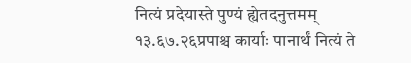नित्यं प्रदेयास्ते पुण्यं ह्येतदनुत्तमम्
१३.६७.२६प्रपाश्च कार्याः पानार्थं नित्यं ते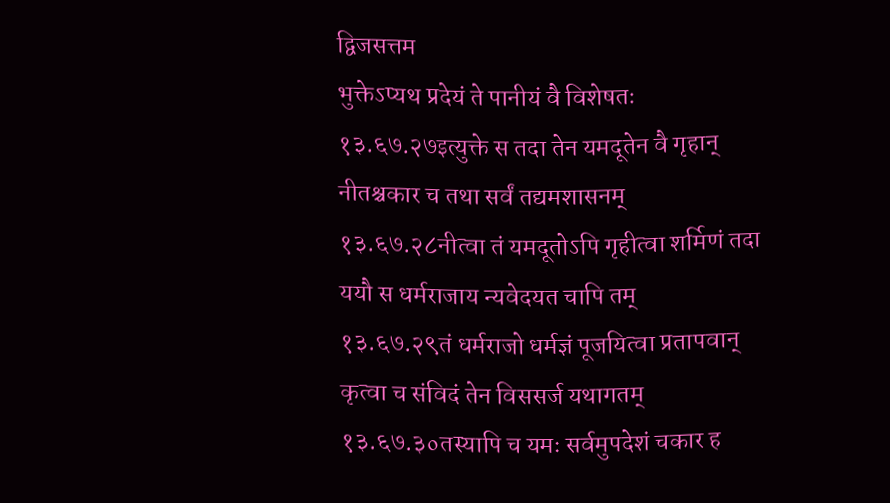द्विजसत्तम
भुक्तेऽप्यथ प्रदेयं ते पानीयं वै विशेषतः
१३.६७.२७इत्युक्ते स तदा तेन यमदूतेन वै गृहान्
नीतश्चकार च तथा सर्वं तद्यमशासनम्
१३.६७.२८नीत्वा तं यमदूतोऽपि गृहीत्वा शर्मिणं तदा
ययौ स धर्मराजाय न्यवेदयत चापि तम्
१३.६७.२९तं धर्मराजो धर्मज्ञं पूजयित्वा प्रतापवान्
कृत्वा च संविदं तेन विससर्ज यथागतम्
१३.६७.३०तस्यापि च यमः सर्वमुपदेशं चकार ह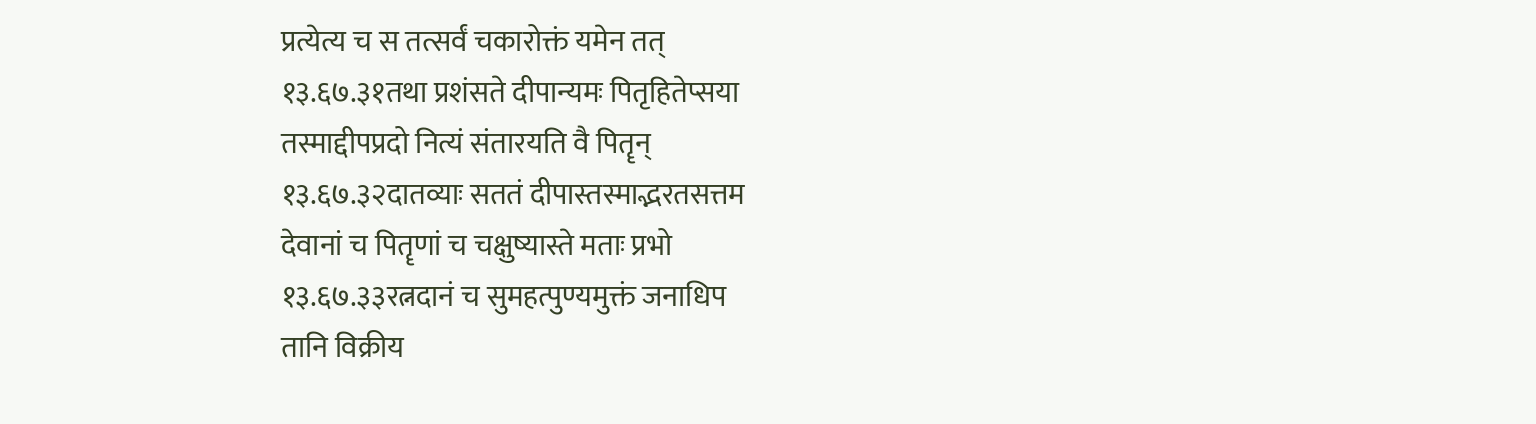प्रत्येत्य च स तत्सर्वं चकारोक्तं यमेन तत्
१३.६७.३१तथा प्रशंसते दीपान्यमः पितृहितेप्सया
तस्माद्दीपप्रदो नित्यं संतारयति वै पितॄन्
१३.६७.३२दातव्याः सततं दीपास्तस्माद्भरतसत्तम
देवानां च पितॄणां च चक्षुष्यास्ते मताः प्रभो
१३.६७.३३रत्नदानं च सुमहत्पुण्यमुक्तं जनाधिप
तानि विक्रीय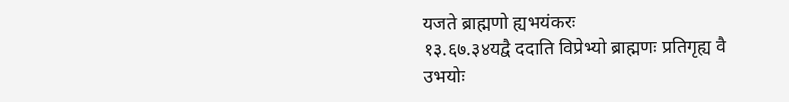यजते ब्राह्मणो ह्यभयंकरः
१३.६७.३४यद्वै ददाति विप्रेभ्यो ब्राह्मणः प्रतिगृह्य वै
उभयोः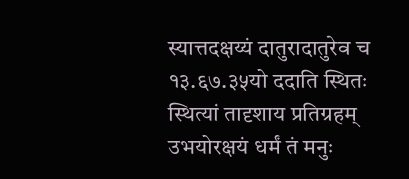स्यात्तदक्षय्यं दातुरादातुरेव च
१३.६७.३५यो ददाति स्थितः स्थित्यां तादृशाय प्रतिग्रहम्
उभयोरक्षयं धर्मं तं मनुः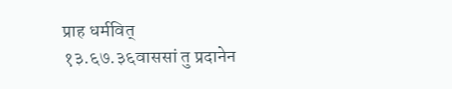प्राह धर्मवित्
१३.६७.३६वाससां तु प्रदानेन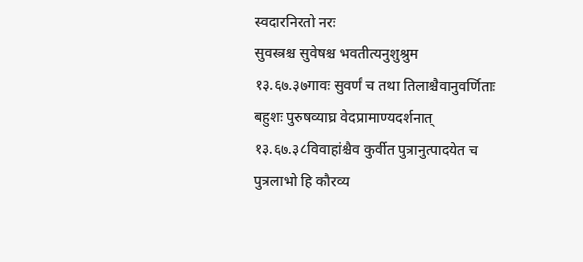स्वदारनिरतो नरः
सुवस्त्रश्च सुवेषश्च भवतीत्यनुशुश्रुम
१३.६७.३७गावः सुवर्णं च तथा तिलाश्चैवानुवर्णिताः
बहुशः पुरुषव्याघ्र वेदप्रामाण्यदर्शनात्
१३.६७.३८विवाहांश्चैव कुर्वीत पुत्रानुत्पादयेत च
पुत्रलाभो हि कौरव्य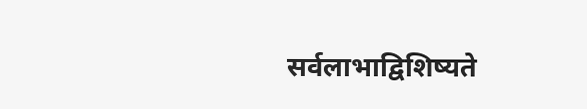सर्वलाभाद्विशिष्यते